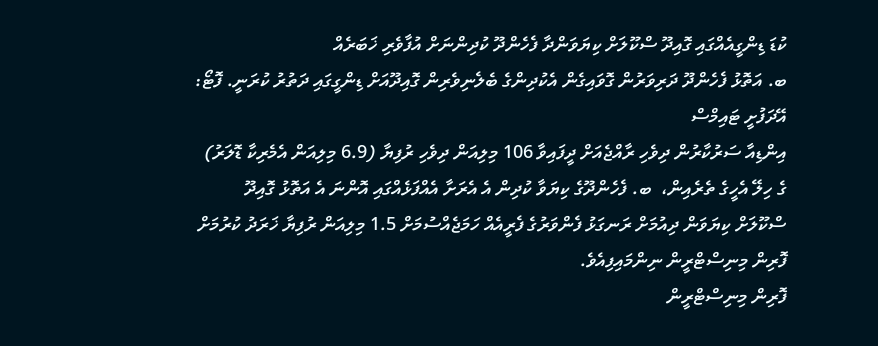ކުޑަ ޑިންގީއެއްގައި ގޮއިދޫ ސްކޫލަށް ކިޔަވަންދާ ފެހެންދޫ ކުދިންނަށް އުފާވެރި ޚަބަރެއް
ބ. އަތޮޅު ފެހެންދޫ ދަރިވަރުން ގޮވައިގެން އެކުދިންގެ ބެލެނިވެރިން ގޮއިދޫއަށް ޑިންގީގައި ދަތުރު ކުރަނީ. ފޮޓޯ: އޭދަފުށީ ޓައިމްސް
އިންޑިއާ ސަރުކާރުން ދިވެހި ރާއްޖެއަށް ދީފައިވާ 106 މިލިއަން ދިވެހި ރުފިޔާ (6.9 މިލިއަން އެމެރިކާ ޑޮލަރު) ގެ ހިލޭ އެހީގެ ތެރެއިން،  ބ. ފެހެންދޫގެ ކިޔަވާ ކުދިން އެ އެރަށާ އެއްފަޅެއްގައި އޮންނަ އެ އަތޮޅު ގޮއިދޫ ސްކޫލަށް ކިޔަވަން ދިއުމަށް ރަނގަޅު ފެންވަރުގެ ފެރީއެއް ހަމަޖެއްސުމަށް 1.5 މިލިއަން ރުފިޔާ ޚަރަދު ކުރުމަށް ފޮރިން މިނިސްޓްރީން ނިންމައިފިއެވެ.
ފޮރިން މިނިސްޓްރީން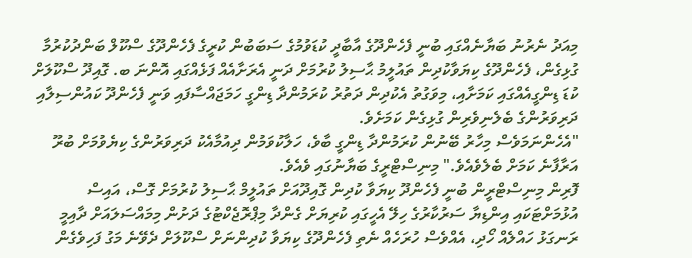މިއަދު ނެރުނު ބަޔާނެއްގައި ބުނީ ފެހެންދޫގެ އާބާދީ ކުޑަވުމުގެ ސަބަބުން ކުރީގެ ފެހެންދޫގެ ސްކޫލް ބަންދުކުރުމާ ގުޅިގެން، ފެހެންދޫގެ ކިޔަވާކުދިން ތައުލީމު ޙާސިލު ކުރުމަށް ދަނީ އެރަށާއެއް ފަޅެއްގައި އޮންނަ ބ. ގޮއިދޫ ސްކޫލަށް ކުޑަ ޑިންގީއެއްގައި ކަމަށާއި، މިވަގުތު އެކުދިން ދަތުރު ކުރަމުންދާ ޑިންގީ ހަމަޖައްސާފައި ވަނީ ފެހެންދޫ ކައުންސިލާއި ދަރިވަރުންގެ ބެލެނިވެރިން ގުޅިގެން ކަމަށެވެ.
"އެހެންނަމަވެސް މިހާރު ބޭނުން ކުރަމުންދާ ޑިންގީ ބާވެ، ހަލާކުވަމުން ދިއުމާއެކު ދަރިވަރުންގެ ކިޔެވުމަށް ބުރޫ އަރާފާނެ ކަމަށް ބެލެވެއެވެ." މިނިސްޓްރީގެ ބަޔާނުގައި ވެއެވެ.
ފޮރިން މިނިސްޓްރީން ބުނީ ފެހެންދޫ ކިޔަވާ ކުދިން ގޮއިދޫއަށް ތައުލީމް ޙާސިލު ކުރުމަށް ގޮސް، އައިސް އުޅުމަށްޓަކައި އިންޑިޔާ ސަރުކާރުގެ ހިލޭ އެހީގައި ކުރިޔަށް ގެންދާ މިޕްރޮޖެކްޓުގެ ދަށުން މިމައްސަލައަށް ދާއިމީ ރަނގަޅު ހައްލެއް ހޯދި، އެއްވެސް ހުރަހެއް ނެތި ފެހެންދޫގެ ކިޔަވާ ކުދިންނަށް ސްކޫލަށް ދެވޭނެ މަގު ފަހިވެގެން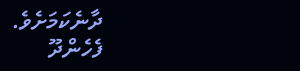ދާނެކަމަށެވެ.
ފެހެންދޫ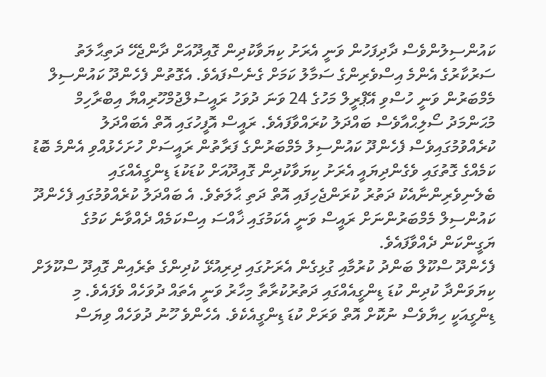ކައުންސިލުންވެސް ދާދިފަހުން ވަނީ އެރަށު ކިޔަވާކުދިން ގޮއިދޫއަށް ދާންޖެހޭ ދަތިޙާލަތު ސަރުކާރުގެ އެންމެ އިސްވެރިންގެ ސަމާލު ކަމަށް ގެނެސްފައެވެ. އެގޮތުން ފެހެންދޫ ކައުންސިލް މެމްބަރުން ވަނީ ހުސްވި އޭޕްރީލް މަހުގެ 24 ވަނަ ދުވަހު ރައީސުލްޖުމްހޫރިއްޔާ އިބްރާހިމް މުޙަންމަދު ސޯލިޙްއާވެސް ބައްދަލު ކުރައްވާފައެވެ. ރައީސް އޮފީހުގައި އޮތް އެބައްދަލު ކުރެއްވުމުގައިވެސް ފެހެންދޫ ކައުންސިލު މެމްބަރުންގެ ފަރާތުން ރައީސަށް ހުށަހެޅުއްވި އެންމެ ބޮޑު ކަމެއްގެ ގޮތުގައި ވެގެންދިޔައީ އެރަށު ކިޔަވާކުދިން ގޮއިދޫއަށް ކުޑަކުޑަ ޑިންގީއެއްގައި ބެލެނިވެރިންނާއެކު ދަތުރު ކުރަންޖެހިފައި އޮތް ދަތި ޙާލަތެވެ. އެ ބައްދަލު ކުރެއްވުމުގައި ފެހެންދޫ ކައުންސިލް މެމްބަރުންނަށް ރައީސް ވަނީ އެކަމުގައި ޚާއްސަ އިސްކަމެއް ދެއްވާނެ ކަމުގެ ޔަގީންކަން ދެއްވާފައެވެ.
ފެހެންދޫ ސްކޫލް ބަންދު ކުރުމާއި ގުޅިގެން އެރަށުގައި ދިރިއުޅޭ ކުދިންގެ ތެރެއިން ގޮއިދޫ ސްކޫލަށް ކިޔަވަންދާ ކުދިން ކުޑަ ޑިންގީއެއްގައި ދަތުރުކުރާތާ މިހާރު ވަނީ އެތައް ދުވަހެއް ވެފައެވެ. މި ޑިންގީއަކީ ހިޔާވެސް ނުކޮށް އޮތް ވަރަށް ކުޑަ ޑިންގީއެކެވެ. އެހެންވެ ހޫނު ދުވަހެއް ވިޔަސް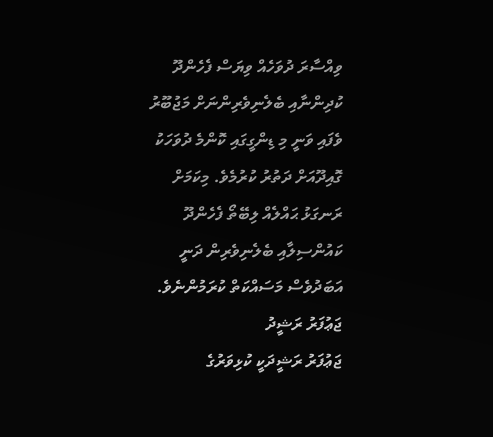ވިއްސާރަ ދުވަހެއް ވިޔަސް ފެހެންދޫ ކުދިންނާއި ބެލެނިވެރިންނަށް މަޖުބޫރު ވެފައި ވަނީ މި ޑިންގީގައި ކޮންމެ ދުވަހަކު ގޮއިދޫއަށް ދަތުރު ކުރުމެވެ. މިކަމަށް ރަނގަޅު ޙައްލެއް ލިބޭތޯ ފެހެންދޫ ކައުންސިލާއި ބެލެނިވެރިން ދަނީ އަބަދުވެސް މަސައްކަތް ކުރަމުންނެވެ.
ޖަޢުފަރު ރަޝީދު
ޖަޢުފަރު ރަޝީދަކީ ކުޅިވަރުގެ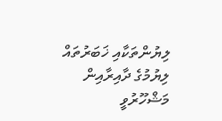ލިޔުންތަކާއި ޚަބަރުތައް ލިޔުމުގެ ދާއިރާއިން މަޝްހޫރުވީ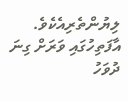ލިޔުންތެރިއެކެވެ. އާފަތިހުގައި ވަރަށް ގިނަ ދުވަހު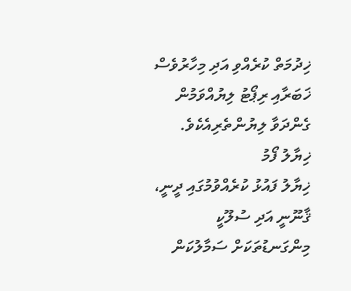ޚިދުމަތް ކުރެއްވި އަދި މިހާރުވެސް ޚަބަރާއި ރިޕޯޓު ލިޔުއްވަމުން ގެންދަވާ ލިޔުންތެރިއެކެވެ.
ޚިޔާލު ފޯމު
ޚިޔާލު ފައުޅު ކުރެއްވުމުގައި ދީނީ، ޤާނޫނީ އަދި ސުލޫކީ މިންގަނޑުތަކަށް ސަމާލުކަން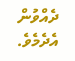ދެއްވުން އެދެމެވެ.